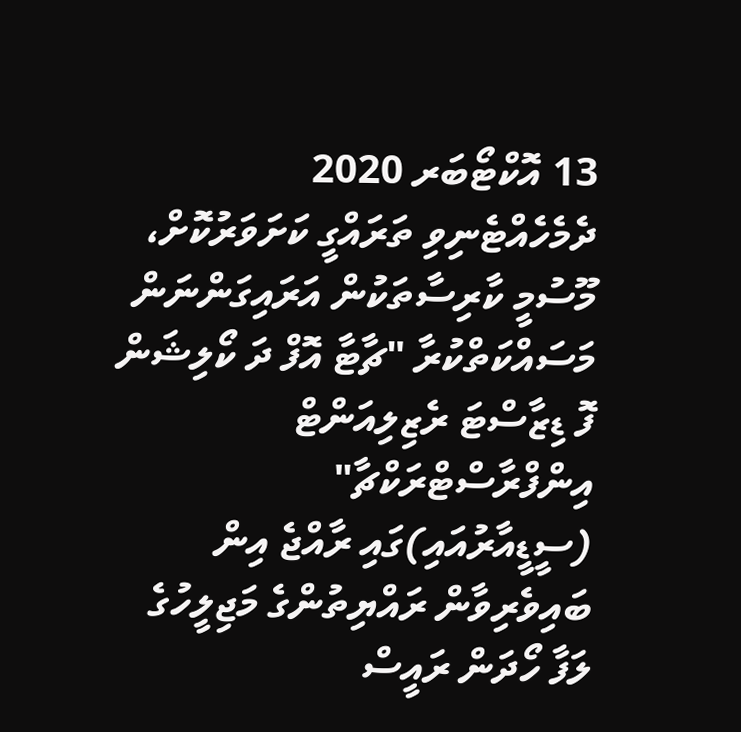13 އޮކްޓޯބަރ 2020
ދެމެހެއްޓެނިވި ތަރައްގީ ކަށަވަރުކޮށް، މޫސުމީ ކާރިސާތަކުން އަރައިގަންނަން މަސައްކަތްކުރާ "ޗާޓާ އޮފް ދަ ކޯލިޝަން ފޮ ޑިޒާސްޓަ ރެޒިލިއަންޓް އިންފްރާސްޓްރަކްޗާ" (ސީޑީއާރުއައި)ގައި ރާއްޖެ އިން ބައިވެރިވާން ރައްޔިތުންގެ މަޖިލީހުގެ ލަފާ ހޯދަން ރައީސް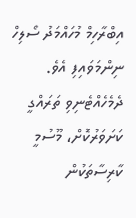އިބްރާހިމް މުހައްމަދު ސޯލިހް ނިންމަވައިފި އެވެ.
ދެމެހެއްޓެނިވި ތަރައްގީ ކަށަވަރުކޮށް، މޫސުމީ ކާރިސާތަކުން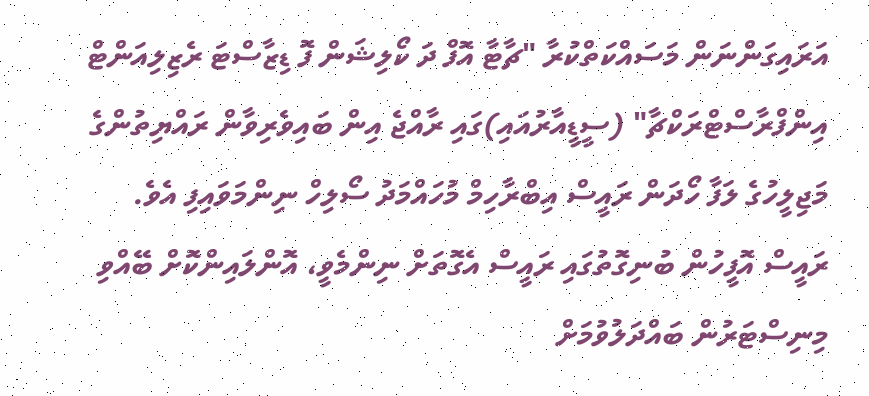އަރައިގަންނަން މަސައްކަތްކުރާ "ޗާޓާ އޮފް ދަ ކޯލިޝަން ފޮ ޑިޒާސްޓަ ރެޒިލިއަންޓް އިންފްރާސްޓްރަކްޗާ" (ސީޑީއާރުއައި)ގައި ރާއްޖެ އިން ބައިވެރިވާން ރައްޔިތުންގެ މަޖިލީހުގެ ލަފާ ހޯދަން ރައީސް އިބްރާހިމް މުހައްމަދު ސޯލިހް ނިންމަވައިފި އެވެ.
ރައީސް އޮފީހުން ބުނިގޮތުގައި ރައީސް އެގޮތަށް ނިންމެވީ، އޮންލައިންކޮށް ބޭއްވި މިނިސްޓަރުން ބައްދަލުވުމަށް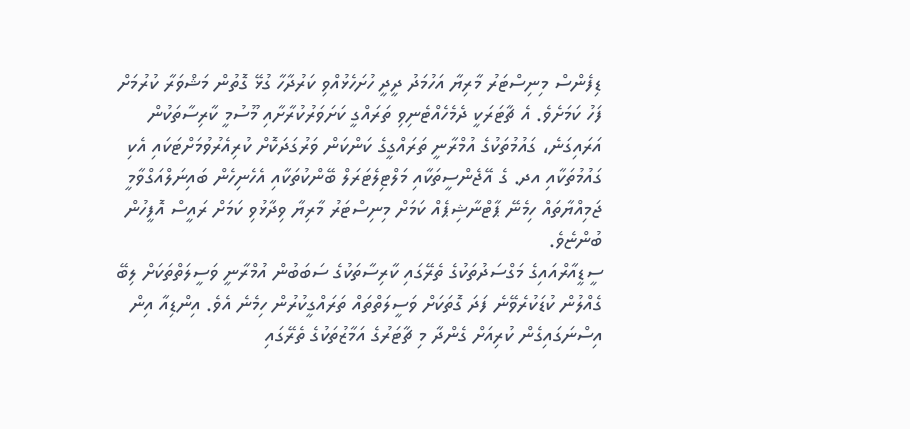ޑިފެންސް މިނިސްޓަރު މާރިޔާ އަހުމަދު ދީދީ ހުށަހެޅުއްވި ކަރުދާހާ ގުޅޭ ގޮތުން މަޝްވަރާ ކުރުމަށް ފަހު ކަމަށެވެ. އެ ޗާޓަރަކީ ދެމެހެއްޓެނިވި ތަރައްގީ ކަށަވަރުކުރާށާއި މޫސުމީ ކާރިސާތަކުން އަރައިގަނެ، ގައުމުތަކުގެ އުމްރާނީ ތަރައްގީގެ ކަންކަން ވަރުގަދަކޮށް ކުރިއެރުވުމަށްޓަކައި އެކި ގައުމުތަކާއި އދ. ގެ އޭޖެންސީތަކާއި މަލްޓިލެޓަރަލް ބޭންކުތަކާއި އެހެނިހެން ބައިނަލްއަގްވާމީ ޖަމިއްޔާތައް ހިމެނޭ ޕާޓްނާޝިޕެއް ކަމަށް މިނިސްޓަރު މާރިޔާ ވިދާޅުވި ކަމަށް ރައީސް އޮފީހުން ބުންޏެވެ.
ސީޑީއާރްއައިގެ މަގްސަދުތަކުގެ ތެރޭގައި ކާރިސާތަކުގެ ސަބަބުން އުމްރާނީ ވަސީލަތްތަކަށް ލިބޭ ގެއްލުން ކުޑަކުރެވޭނެ ފަދަ ގޮތަކަށް ވަސީލަތްތައް ތަރައްގީކުރުން ހިމެނެ އެވެ. އިންޑިއާ އިން އިސްނަގައިގެން ކުރިއަށް ގެންދާ މި ޗާޓަރުގެ އަމާޒުތަކުގެ ތެރޭގައި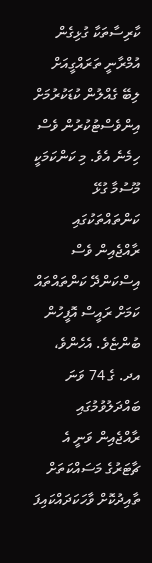ކާރިސާތަކާ ގުޅިގެން އުމްރާނީ ތަރައްގީއަށް ލިބޭ ގެއްލުން ކުޑަކުރުމަށް އިންވެސްޓުކުރުން ވެސް ހިމެނެ އެވެ. މި ކަންކަމަކީ މޫސުމާ ގުޅޭ ކަންތައްތަކުގައި ރާއްޖެއިން ވެސް އިސްކަންދޭ ކަންތައްތައް ކަމަށް ރައީސް އޮފީހުން ބުންޏެވެ. އެހެންވެ، އދ. ގެ 74 ވަނަ ބައްދަލުވުމުގައި ރާއްޖެއިން ވަނީ އެ ޗާޓަރުގެ މަސައްކަތަށް ތާއިދުކޮށް ވާހަކަދައްކައިފަ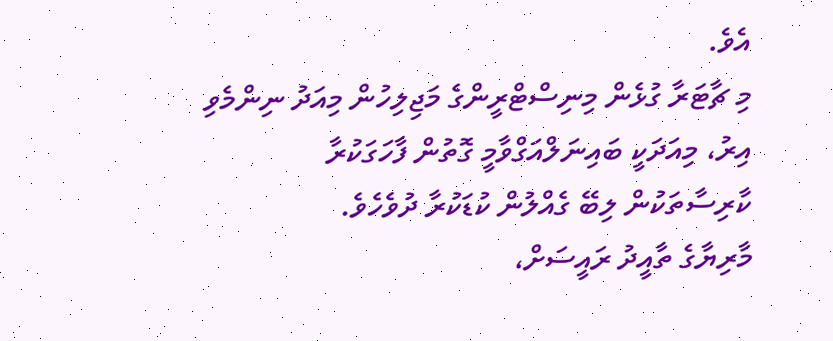އެވެ.
މި ޗާޓަރާ ގުޅެން މިނިސްޓްރީންގެ މަޖިލިހުން މިއަދު ނިންމެވި އިރު، މިއަދަކީ ބައިނަލްއަގްވާމީ ގޮތުން ފާހަގަކުރާ ކާރިސާތަކުން ލިބޭ ގެއްލުން ކުޑަކުރާ ދުވެހެވެ.
މާރިޔާގެ ތާއީދު ރައީސަށް،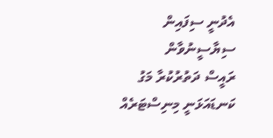އެދުނީ ސިފައިން ސިޔާސީނުވާން
ރައީސް ދަތުރުކުރާ މަގު ކަނޑައަޅަނީ މިނިސްޓަރެއް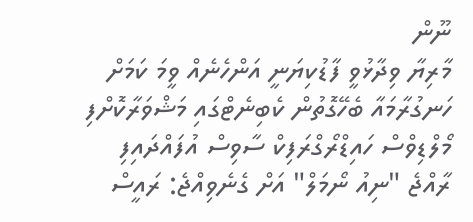ނޫން
މާރިޔާ ވިދާޅުވީ ފާޑުކިޔަނީ އަންހެނެއް ވީމަ ކަމަށް
ހަނގުރާމައާ ބެހޭގޮތުން ކެބިނެޓްގައި މަޝްވަރާކޮށްފި
މޯލްޑިވްސް ހައިޑްރޯގްރަފިކް ސާވިސް އުފައްދައިފި
ރާއްޖެ "ނިއު ނޯމަލް" އަށް ގެނެވިއްޖެ: ރައީސް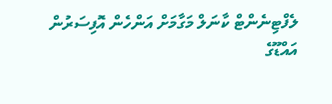ލެފްޓިނެންޓް ކާނަލް މަގާމަށް އަންހެން އޮފިސަރުން
އައްޑޫގެ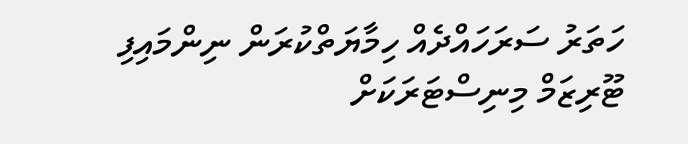ހަތަރު ސަރަހައްދެއް ހިމާޔަތްކުރަން ނިންމައިފި
ޓޫރިޒަމް މިނިސްޓަރަކަށް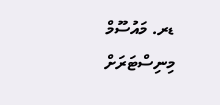ޑރ. މައުސޫމް
މިނިސްޓަރަށް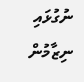ނުގުޅައި ނިޒާމުން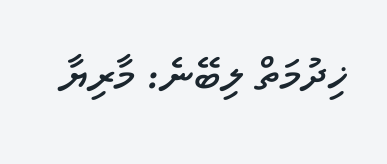ޚިދުމަތް ލިބޭނެ: މާރިޔާ